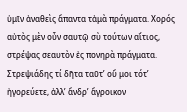ὑμῖν ἀναθεὶς ἅπαντα τἀμὰ πράγματα. Χορός αὐτὸς μὲν οὖν σαυτῷ σὺ τούτων αἴτιος, στρέψας σεαυτὸν ἐς πονηρὰ πράγματα. Στρεψιάδης τί δῆτα ταῦτʼ οὔ μοι τότʼ ἠγορεύετε, ἀλλʼ ἄνδρʼ ἄγροικον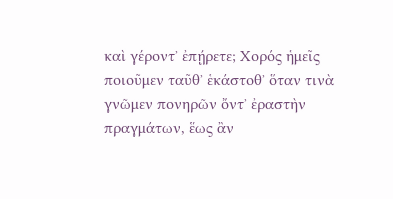καὶ γέροντʼ ἐπῄρετε; Χορός ἡμεῖς ποιοῦμεν ταῦθʼ ἑκάστοθʼ ὅταν τινὰ γνῶμεν πονηρῶν ὄντʼ ἐραστὴν πραγμάτων, ἕως ἂν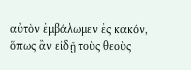αὐτὸν ἐμβάλωμεν ἐς κακόν, ὅπως ἂν εἰδῇ τοὺς θεοὺς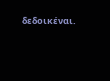δεδοικέναι.